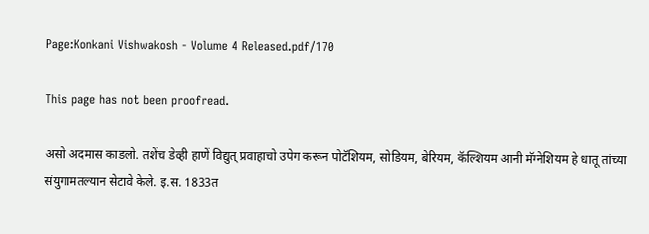Page:Konkani Vishwakosh - Volume 4 Released.pdf/170

This page has not been proofread.

असो अदमास काडलो. तशेंच डेव्ही हाणें विद्युत् प्रवाहाचो उपेग करून पोटॅशियम, सोडियम, बेरियम, कॅल्शियम आनी मॅग्नेशियम हे धातू तांच्या संयुगामतल्यान सेटावे केले. इ.स. 1833त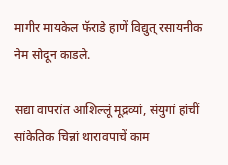मागीर मायकेल फॅराडे हाणें विद्युत् रसायनीक नेम सोदून काडले.

सद्या वापरांत आशिल्लूं मूद्रव्यां, संयुगां हांचीं सांकेतिक चिन्नां थारावपाचें काम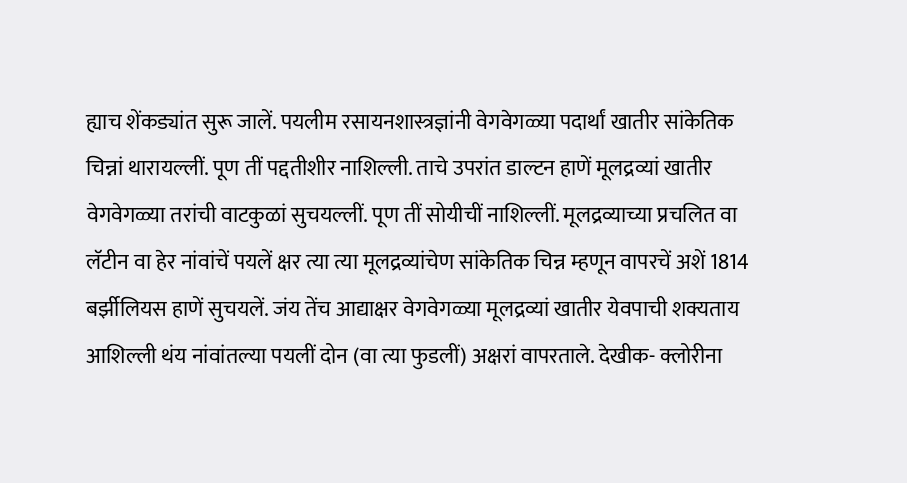ह्याच शेंकड्यांत सुरू जालें. पयलीम रसायनशास्त्रज्ञांनी वेगवेगळ्या पदार्थां खातीर सांकेतिक चिन्नां थारायल्लीं. पूण तीं पद्दतीशीर नाशिल्ली. ताचे उपरांत डाल्टन हाणें मूलद्रव्यां खातीर वेगवेगळ्या तरांची वाटकुळां सुचयल्लीं. पूण तीं सोयीचीं नाशिल्लीं. मूलद्रव्याच्या प्रचलित वा लॅटीन वा हेर नांवांचें पयलें क्षर त्या त्या मूलद्रव्यांचेण सांकेतिक चिन्न म्हणून वापरचें अशें 1814 बर्झीलियस हाणें सुचयलें. जंय तेंच आद्याक्षर वेगवेगळ्या मूलद्रव्यां खातीर येवपाची शक्यताय आशिल्ली थंय नांवांतल्या पयलीं दोन (वा त्या फुडलीं) अक्षरां वापरताले. देखीक- क्लोरीना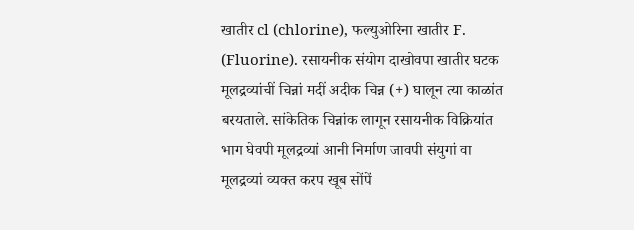खातीर cl (chlorine), फल्युओरिना खातीर F. (Fluorine). रसायनीक संयोग दाखोवपा खातीर घटक मूलद्रव्यांचीं चिन्नां मदीं अदीक चिन्न (+) घालून त्या काळांत बरयताले. सांकेतिक चिन्नांक लागून रसायनीक विक्रियांत भाग घेवपी मूलद्रव्यां आनी निर्माण जावपी संयुगां वा मूलद्रव्यां व्यक्त करप खूब सोंपें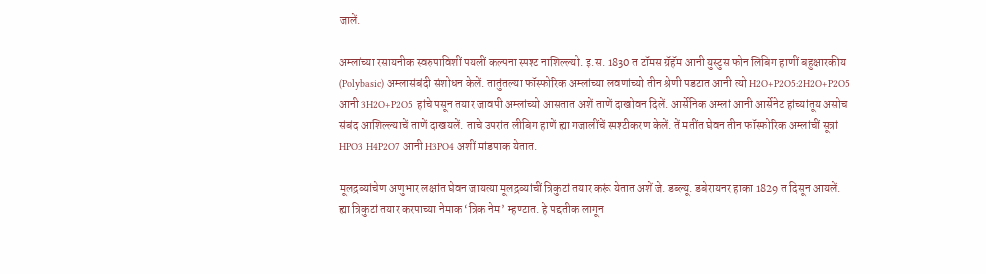जालें.

अम्लांच्या रसायनीक स्वरुपाविशीं पयलीं कल्पना स्पश्ट नाशिल्ल्यो. इ.स. 1830 त टॉमस ग्रॅहॅम आनी युस्टुस फोन लिबिग हाणीं बहुक्षारकीय (Polybasic) अम्लासंबंदी संशोधन केलें. तातुंतल्या फॉस्फोरिक अम्लांच्या लवणांच्यो तीन श्रेणी पडटात आनी त्यो H2O+P2O5:2H2O+P2O5 आनी 3H2O+P2O5 हांचे पसून तयार जावपी अम्लांच्यो आसतात अशें ताणें दाखोवन दिलें. आर्सेनिक अम्लां आनी आर्सेनेट हांच्यांतूय असोच संबंद आशिल्ल्याचें ताणें दाखयलें. ताचे उपरांत लीबिग हाणें ह्या गजालींचें स्पश्टीकरण केलें. तें मतींत घेवन तीन फॉस्फोरिक अम्लांचीं सूत्रां HPO3 H4P2O7 आनी H3PO4 अशीं मांडपाक येतात.

मूलद्रव्यांचेण अणुभार लक्षांत घेवन जायत्या मूलद्रव्यांचीं त्रिकुटां तयार करूं येतात अशें जे. डब्ल्यू. डबेरायनर हाका 1829 त दिसून आयलें. ह्या त्रिकुटां तयार करपाच्या नेमाक ‘त्रिक नेम’ म्हण्टात. हे पद्दतीक लागून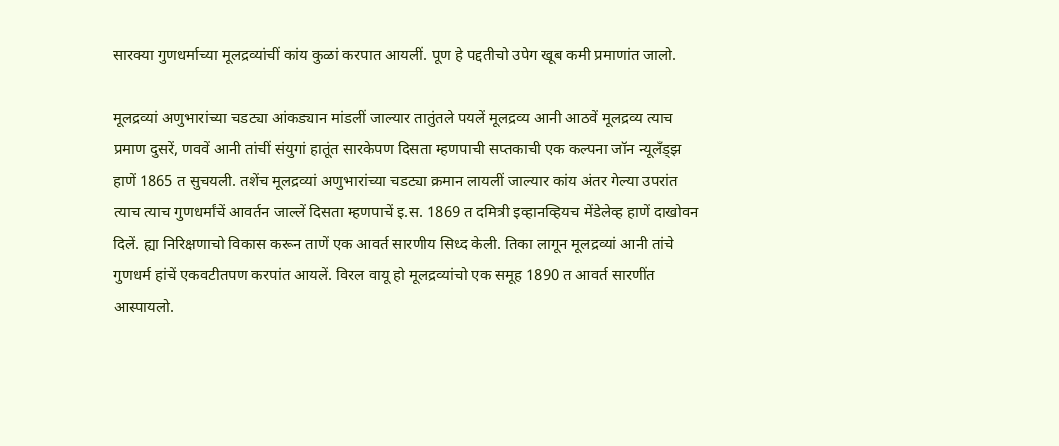सारक्या गुणधर्माच्या मूलद्रव्यांचीं कांय कुळां करपात आयलीं. पूण हे पद्दतीचो उपेग खूब कमी प्रमाणांत जालो.

मूलद्रव्यां अणुभारांच्या चडट्या आंकड्यान मांडलीं जाल्यार तातुंतले पयलें मूलद्रव्य आनी आठवें मूलद्रव्य त्याच प्रमाण दुसरें, णववें आनी तांचीं संयुगां हातूंत सारकेपण दिसता म्हणपाची सप्तकाची एक कल्पना जॉन न्यूलँड्झ हाणें 1865 त सुचयली. तशेंच मूलद्रव्यां अणुभारांच्या चडट्या क्रमान लायलीं जाल्यार कांय अंतर गेल्या उपरांत त्याच त्याच गुणधर्मांचें आवर्तन जाल्लें दिसता म्हणपाचें इ.स. 1869 त दमित्री इव्हानव्हियच मेंडेलेव्ह हाणें दाखोवन दिलें. ह्या निरिक्षणाचो विकास करून ताणें एक आवर्त सारणीय सिध्द केली. तिका लागून मूलद्रव्यां आनी तांचे गुणधर्म हांचें एकवटीतपण करपांत आयलें. विरल वायू हो मूलद्रव्यांचो एक समूह 1890 त आवर्त सारणींत आस्पायलो.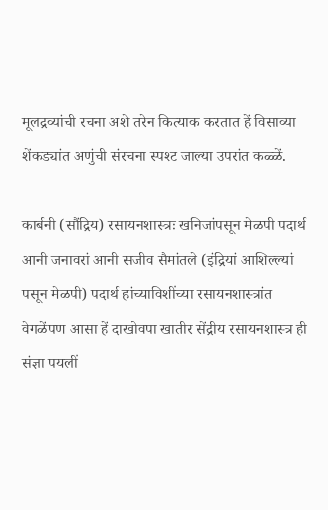मूलद्रव्यांची रचना अशे तरेन कित्याक करतात हें विसाव्या शेंकड्यांत अणुंची संरचना स्पश्ट जाल्या उपरांत कळ्ळें.

कार्बनी (सौंद्रिय) रसायनशास्त्रः खनिजांपसून मेळपी पदार्थ आनी जनावरां आनी सजीव सैमांतले (इंद्रियां आशिल्ल्यां पसून मेळपी) पदार्थ हांच्याविशींच्या रसायनशास्त्रांत वेगळेंपण आसा हें दाखोवपा खातीर सेंद्रीय रसायनशास्त्र ही संज्ञा पयलीं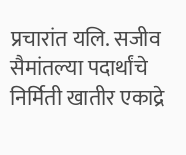प्रचारांत यलि. सजीव सैमांतल्या पदार्थांचे निर्मिती खातीर एकाद्रे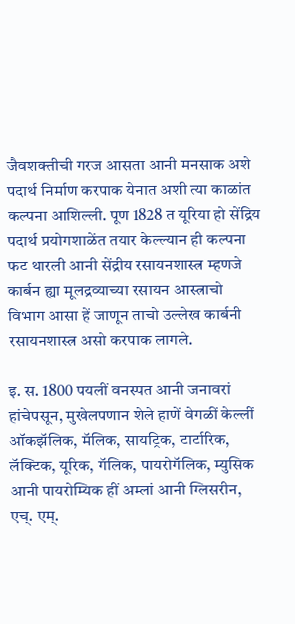जैवशक्तीची गरज आसता आनी मनसाक अशे पदार्थ निर्माण करपाक येनात अशी त्या काळांत कल्पना आशिल्ली. पूण 1828 त यूरिया हो सेंद्रिय पदार्थ प्रयोगशाळेंत तयार केल्ल्यान ही कल्पना फट थारली आनी सेंद्रीय रसायनशास्त्र म्हणजे कार्बन ह्या मूलद्रव्याच्या रसायन आस्त्राचो विभाग आसा हें जाणून ताचो उल्लेख कार्बनी रसायनशास्त्र असो करपाक लागले.

इ. स. 1800 पयलीं वनस्पत आनी जनावरां हांचेपसून, मुखेलपणान शेले हाणें वेगळीं केल्लीं ऑकझॅलिक, मॅलिक, सायट्रिक, टार्टारिक, लॅक्टिक, यूरिक, गॅलिक, पायरोगॅलिक, म्युसिक आनी पायरोम्यिक हीं अम्लां आनी ग्लिसरीन, एच्. एम्.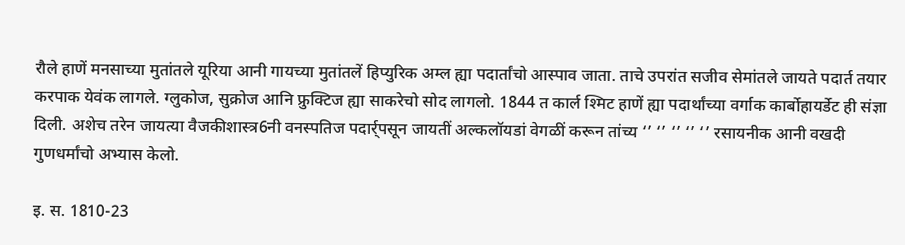रौले हाणें मनसाच्या मुतांतले यूरिया आनी गायच्या मुतांतलें हिप्युरिक अम्ल ह्या पदार्तांचो आस्पाव जाता. ताचे उपरांत सजीव सेमांतले जायते पदार्त तयार करपाक येवंक लागले. ग्लुकोज, सुक्रोज आनि फ्रुक्टिज ह्या साकरेचो सोद लागलो. 1844 त कार्ल श्मिट हाणें ह्या पदार्थांच्या वर्गाक कार्बोहायर्डेट ही संज्ञा दिली. अशेच तरेन जायत्या वैजकीशास्त्र6नी वनस्पतिज पदार्र्पसून जायतीं अल्कलॉयडां वेगळीं करून तांच्य ‘’ ‘’ ‘’ ‘’ ‘’ रसायनीक आनी वखदी गुणधर्मांचो अभ्यास केलो.

इ. स. 1810-23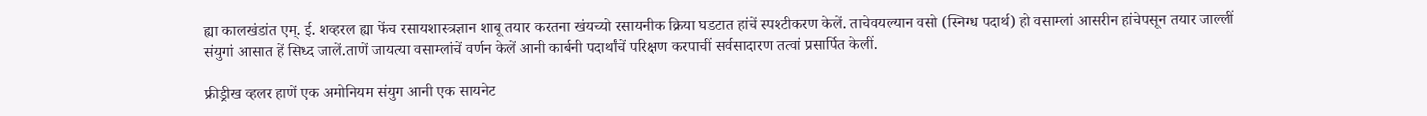ह्या कालखंडांत एम्. ई. शव्हरल ह्या फेंच रसायशास्त्रज्ञान शाबू तयार करतना खंयच्यो रसायनीक क्रिया घडटात हांचें स्पश्टीकरण केलें. ताचेवयल्यान वसो (स्निग्ध पदार्थ) हो वसाम्लां आसरीन हांचेपसून तयार जाल्लीं संयुगां आसात हें सिध्द जालें.ताणें जायत्या वसाम्लांचें वर्णन केलें आनी कार्बनी पदार्थांचें परिक्षण करपाचीं सर्वसादारण तत्वां प्रसार्पित केलीं.

फ्रीड्रीख व्हलर हाणें एक अमोनियम संयुग आनी एक सायनेट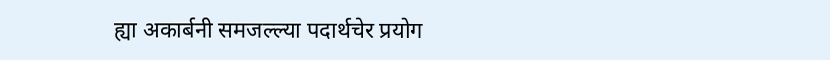ह्या अकार्बनी समजल्ल्या पदार्थचेर प्रयोग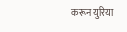करून युरिया